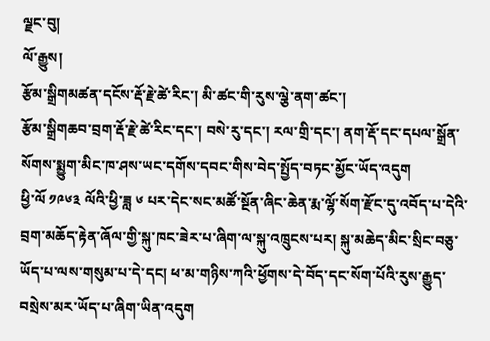ལྗང་བུ།
ལོ་རྒྱུས།
རྩོམ་སྒྲིགམཚན་དངོས་རྡོ་རྗེ་ཚེ་རིང་། མི་ཚང་གི་རུས་ལྕེ་ནག་ཚང་།
རྩོམ་སྒྲིགཆབ་བྲག་རྡོ་རྗེ་ཚེ་རིང་དང་། བསེ་རུ་དང་། རལ་གྲི་དང་། ནག་རྡོ་དང་དཔལ་སྒྲོན་སོགས་སྨྱུག་མིང་ཁ་ཤས་ཡང་དགོས་དབང་གིས་བེད་སྤྱོད་བཏང་མྱོང་ཡོད་འདུག
ཕྱི་ལོ ༡༩༦༣ ལོའི་ཕྱི་ཟླ ༦ པར་དེང་སང་མཚོ་སྔོན་ཞིང་ཆེན་རྨ་ལྷོ་སོག་རྫོང་དུ་འབོད་པ་དེའི་བྲག་མཆོད་རྟེན་ཞོལ་གྱི་སྐུ་ཁང་ཟེར་པ་ཞིག་ལ་སྐུ་འཁྲུངས་པར། སྐུ་མཆེད་མིང་སྲིང་བཅུ་ཡོད་པ་ལས་གསུམ་པ་དེ་དང། ཕ་མ་གཉིས་ཀའི་ཕྱོགས་དེ་བོད་དང་སོག་པོའི་རུས་རྒྱུད་བསྲེས་མར་ཡོད་པ་ཞིག་ཡིན་འདུག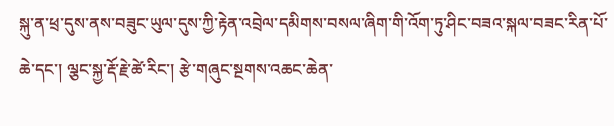སྐུ་ན་ཕྲ་དུས་ནས་བཟུང་ཡུལ་དུས་ཀྱི་རྟེན་འབྲེལ་དམིགས་བསལ་ཞིག་གི་འོག་ཏུ་ཤིང་བཟའ་སྐལ་བཟང་རིན་པོ་ཆེ་དང་། ལྕང་སྐྱ་རྡོ་རྗེ་ཚེ་རིང་། རྩེ་གཞུང་སྔགས་འཆང་ཆེན་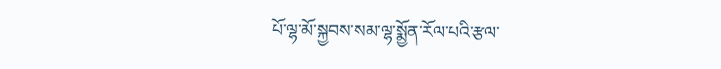པོ་ལྷ་མོ་སྐྱབས་སམ་ལྷ་སྨྱོན་རོལ་པའི་རྩལ་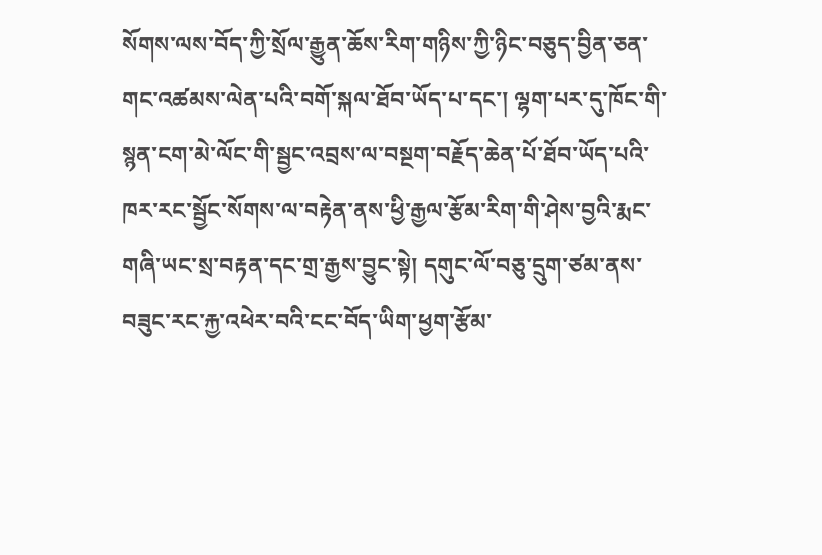སོགས་ལས་བོད་ཀྱི་སྲོལ་རྒྱུན་ཆོས་རིག་གཉིས་ཀྱི་ཉིང་བཅུད་བྱིན་ཅན་གང་འཚམས་ལེན་པའི་བགོ་སྐལ་ཐོབ་ཡོད་པ་དང་། ལྷག་པར་དུ་ཁོང་གི་སྙན་ངག་མེ་ལོང་གི་སྦྱང་འབྲས་ལ་བསྔག་བརྗོད་ཆེན་པོ་ཐོབ་ཡོད་པའི་ཁར་རང་སྦྱོང་སོགས་ལ་བརྟེན་ནས་ཕྱི་རྒྱལ་རྩོམ་རིག་གི་ཤེས་བྱའི་རྨང་གཞི་ཡང་སྲ་བརྟན་དང་གྲ་རྒྱས་བྱུང་སྟེ། དགུང་ལོ་བཅུ་དྲུག་ཙམ་ནས་བཟུང་རང་རྐྱ་འཕེར་བའི་ངང་བོད་ཡིག་ཕྱག་རྩོམ་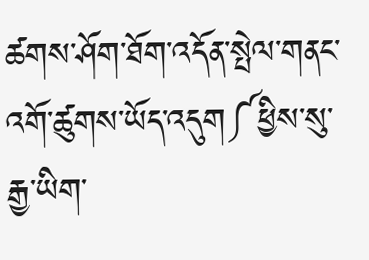ཚགས་ཤོག་ཐོག་འདོན་སྤེལ་གནང་འགོ་ཚུགས་ཡོད་འདུག༼ཕྱིས་སུ་རྒྱ་ཡིག་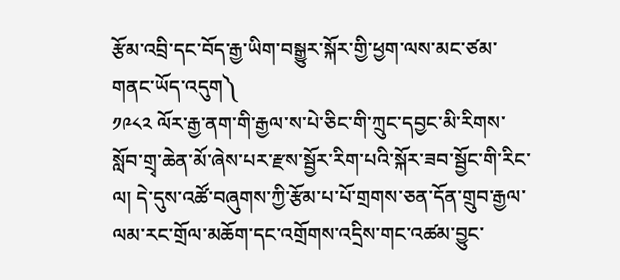རྩོམ་འབྲི་དང་བོད་རྒྱ་ཡིག་བསྒྱུར་སྐོར་གྱི་ཕྱག་ལས་མང་ཙམ་གནང་ཡོད་འདུག༽
༡༩༨༢ ལོར་རྒྱ་ནག་གི་རྒྱལ་ས་པེ་ཅིང་གི་ཀྲུང་དབྱང་མི་རིགས་སློབ་གྲྭ་ཆེན་མོ་ཞེས་པར་རྫས་སྦྱོར་རིག་པའི་སྐོར་ཟབ་སྦྱོང་གི་རིང་ལ། དེ་དུས་འཚོ་བཞུགས་ཀྱི་རྩོམ་པ་པོ་གྲགས་ཅན་དོན་གྲུབ་རྒྱལ་ལམ་རང་གྲོལ་མཆོག་དང་འགྲོགས་འདྲིས་གང་འཚམ་བྱུང་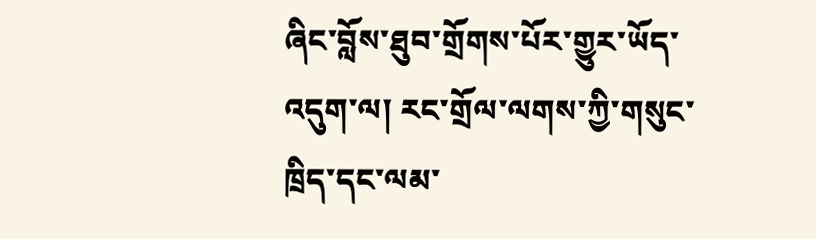ཞིང་བློས་ཐུབ་གྲོགས་པོར་གྱུར་ཡོད་འདུག་ལ། རང་གྲོལ་ལགས་ཀྱི་གསུང་ཁྲིད་དང་ལམ་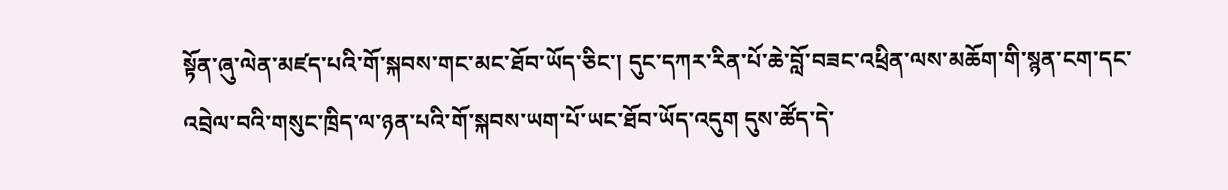སྟོན་ཞུ་ལེན་མཛད་པའི་གོ་སྐབས་གང་མང་ཐོབ་ཡོད་ཅིང་། དུང་དཀར་རིན་པོ་ཆེ་བློ་བཟང་འཕྲིན་ལས་མཆོག་གི་སྙན་ངག་དང་འབྲེལ་བའི་གསུང་ཁྲིད་ལ་ཉན་པའི་གོ་སྐབས་ཡག་པོ་ཡང་ཐོབ་ཡོད་འདུག དུས་ཚོད་དེ་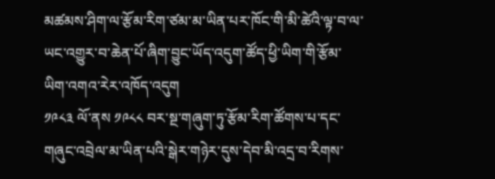མཚམས་ཤིག་ལ་རྩོམ་རིག་ཙམ་མ་ཡིན་པར་ཁོང་གི་མི་ཚེའི་ལྟ་བ་ལ་ཡང་འགྱུར་བ་ཆེན་པོ་ཞིག་བྱུང་ཡོད་འདུག་ཚོད་ཕྱི་ཡིག་གི་རྩོམ་ཡིག་འགའ་རེར་འཁོད་འདུག
༡༩༨༣ ལོ་ནས ༡༩༨༨ བར་སྔ་གཞུག་ཏུ་རྩོམ་རིག་ཚོགས་པ་དང་གཞུང་འབྲེལ་མ་ཡིན་པའི་སྒེར་གཉེར་དུས་དེབ་མི་འདྲ་བ་རིགས་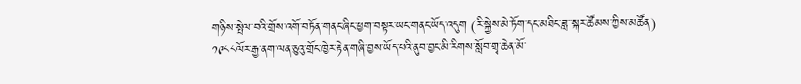གཉིས་སྤེལ་བའི་གྲོས་འགོ་བཏོན་གནང་ཞིང་ཕྱག་བསྟར་ཡང་གནང་ཡོད་འདུག (རི་སྐྱེས་མེ་ཏོག་དང་མཐིང་ཟླ་་སྐར་ཚོམས་ཀྱིས་མཚོན)
༡༩༨༨ལོར་རྒྱ་ནག་ལན་ཅུའུ་གྲོང་ཁྱེར་རྟེན་གཞི་བྱས་ཡོད་པའི་ནུབ་བྱང་མི་རིགས་སློབ་གྲྭ་ཆེན་མོ་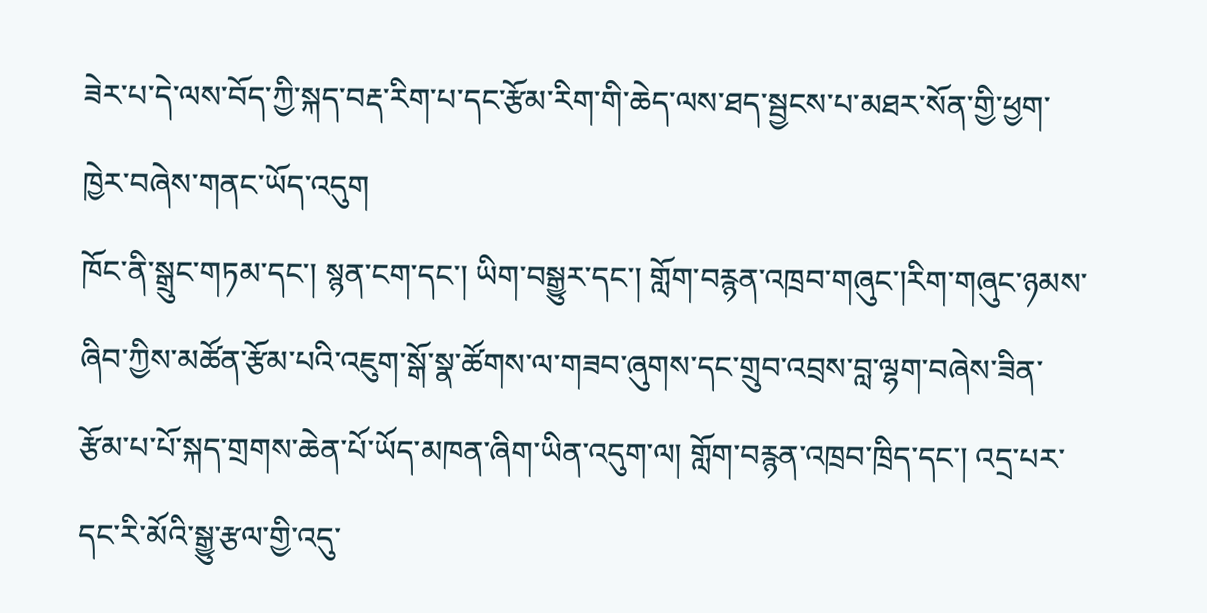ཟེར་པ་དེ་ལས་བོད་ཀྱི་སྐད་བརྡ་རིག་པ་དང་རྩོམ་རིག་གི་ཆེད་ལས་ཐད་སྦྱངས་པ་མཐར་སོན་གྱི་ཕྱག་ཁྱེར་བཞེས་གནང་ཡོད་འདུག
ཁོང་ནི་སྒྲུང་གཏམ་དང་། སྙན་ངག་དང་། ཡིག་བསྒྱུར་དང་། གློག་བརྙན་འཁྲབ་གཞུང་།རིག་གཞུང་ཉམས་ཞིབ་ཀྱིས་མཚོན་རྩོམ་པའི་འཇུག་སྒོ་སྣ་ཚོགས་ལ་གཟབ་ཞུགས་དང་གྲུབ་འབྲས་བླ་ལྷག་བཞེས་ཟིན་རྩོམ་པ་པོ་སྐད་གྲགས་ཆེན་པོ་ཡོད་མཁན་ཞིག་ཡིན་འདུག་ལ། གློག་བརྙན་འཁྲབ་ཁྲིད་དང་། འདྲ་པར་དང་རི་མོའི་སྒྱུ་རྩལ་གྱི་འདུ་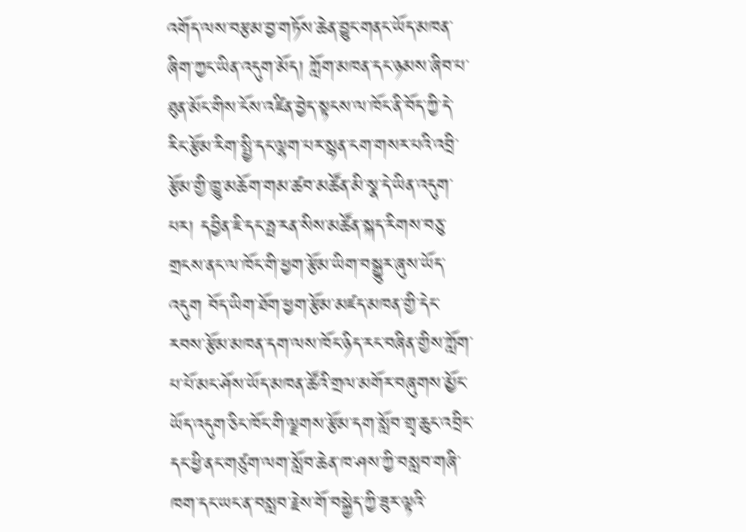འགོད་ལས་བརྩམ་བྱ་གཏོས་ཆེན་བྱུང་གནང་ཡོད་མཁན་ཞིག་ཀྱང་ཡིན་འདུག་མོད། ཀློག་མཁན་དང་ཉམས་ཞིབ་པ་ཐུན་མོང་གིས་ངོས་འཛིན་བྱེད་སྟངས་ལ་ཁོང་ནི་བོད་ཀྱི་དེ་རིང་རྩོམ་རིག་སྤྱི་དང་ལྷག་པར་སྙན་ངག་གསར་པའི་འབྲི་རྩོམ་གྱི་ཁྱུ་མཆོག་གམ་ཚབ་མཚོན་མི་སྣ་དེ་ཡིན་འདུག་པར། དབྱིན་ཇི་དང་ཧྥ་རན་སིས་མཚོན་སྐད་རིགས་བཅུ་གྲངས་ནང་ལ་ཁོང་གི་ཕྱག་རྩོམ་ཡིག་བསྒྱུར་ཞུས་ཡོད་འདུག བོད་ཡིག་ཐོག་ཕྱག་རྩོམ་མཛད་མཁན་གྱི་དེང་རབས་རྩོམ་མཁན་དག་ལས་ཁོང་ཉིད་རང་བཞིན་གྱིས་ཀློག་པ་པོ་མང་ཤོས་ཡོད་མཁན་ཚོའི་གྲལ་མགོར་བཞུགས་མྱོང་ཡོད་འདུག་ཅིང་ཁོང་གི་ལྗགས་རྩོམ་དག་སློབ་གྲྭ་ཆུང་འབྲིང་དང་ཕྱི་ནང་གཙུག་ལག་སློབ་ཆེན་ཁ་ཤས་ཀྱི་བསླབ་གཞི་ཁག་དང་ཡང་ན་བསླབ་རྗེས་གོ་བསྐྱེད་ཀྱི་ཟུར་ལྟའི་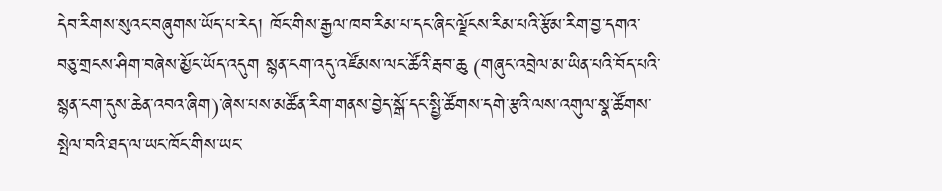དེབ་རིགས་སུའང་བཞུགས་ཡོད་པ་རེད། ཁོང་གིས་རྒྱལ་ཁབ་རིམ་པ་དང་ཞིང་ལྗོངས་རིམ་པའི་རྩོམ་རིག་བྱ་དགའ་བཅུ་གྲངས་ཤིག་བཞེས་མྱོང་ཡོད་འདུག སྙན་ངག་འདུ་འཛོམས་ལང་ཚོའི་རྦབ་ཆུ (གཞུང་འབྲེལ་མ་ཡིན་པའི་བོད་པའི་སྙན་ངག་དུས་ཆེན་འབའ་ཞིག)་ཞེས་པས་མཚོན་རིག་གནས་བྱེད་སྒོ་དང་སྤྱི་ཚོགས་དགེ་རྩའི་ལས་འགུལ་སྣ་ཚོགས་སྤེལ་བའི་ཐད་ལ་ཡང་ཁོང་གིས་ཡང་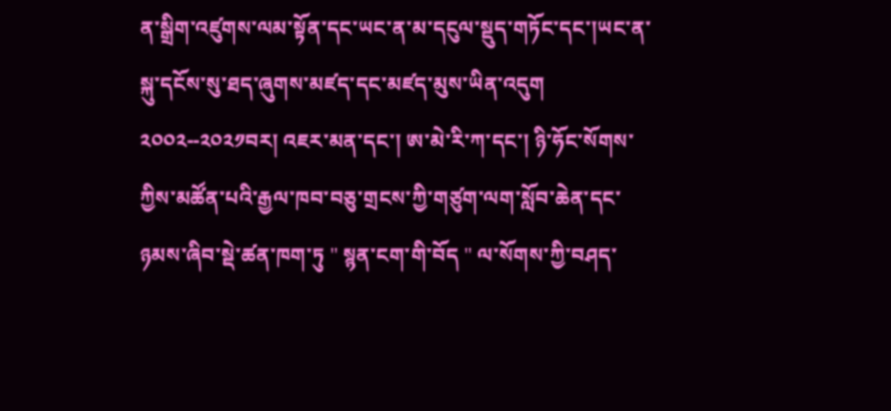ན་སྒྲིག་འཛུགས་ལམ་སྟོན་དང་ཡང་ན་མ་དངུལ་སྡུད་གཏོང་དང་།ཡང་ན་སྐུ་དངོས་སུ་ཐད་ཞུགས་མཛད་དང་མཛད་མུས་ཡིན་འདུག
༢༠༠༢--༢༠༢༡བར། འཇར་མན་དང་། ཨ་མེ་རི་ཀ་དང་། ཉི་ཧོང་སོགས་ཀྱིས་མཚོན་པའི་རྒྱལ་ཁབ་བཅུ་གྲངས་ཀྱི་གཙུག་ལག་སློབ་ཆེན་དང་ཉམས་ཞིབ་སྡེ་ཚན་ཁག་ཏུ " སྙན་ངག་གི་བོད " ལ་སོགས་ཀྱི་བཤད་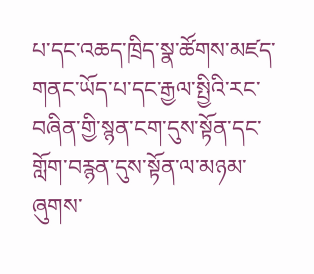པ་དང་འཆད་ཁྲིད་སྣ་ཚོགས་མཛད་གནང་ཡོད་པ་དང་རྒྱལ་སྤྱིའི་རང་བཞིན་གྱི་སྙན་ངག་དུས་སྟོན་དང་གློག་བརྙན་དུས་སྟོན་ལ་མཉམ་ཞུགས་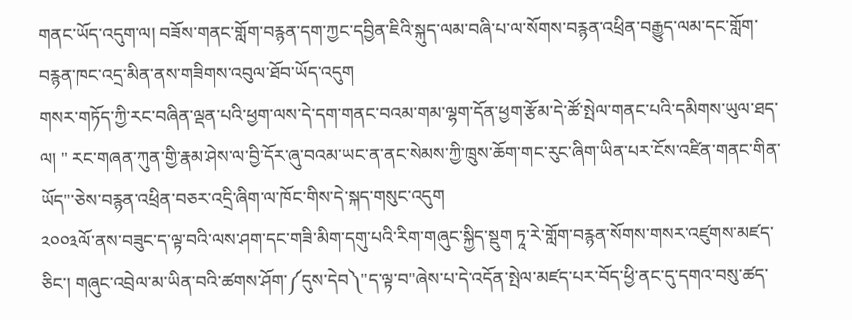གནང་ཡོད་འདུག་ལ། བཟོས་གནང་གློག་བརྙན་དག་ཀྱང་དབྱིན་ཇིའི་སྐུད་ལམ་བཞི་པ་ལ་སོགས་བརྙན་འཕྲིན་བརྒྱུད་ལམ་དང་གློག་བརྙན་ཁང་འདྲ་མིན་ནས་གཟིགས་འབུལ་ཐོབ་ཡོད་འདུག
གསར་གཏོད་ཀྱི་རང་བཞིན་ལྡན་པའི་ཕྱག་ལས་དེ་དག་གནང་བའམ་གམ་ལྷག་དོན་ཕྱག་རྩོམ་དེ་ཚོ་སྤེལ་གནང་པའི་དམིགས་ཡུལ་ཐད་ལ། " རང་གཞན་ཀུན་གྱི་རྣམ་ཤེས་ལ་བྱི་དོར་ཞུ་བའམ་ཡང་ན་ནང་སེམས་ཀྱི་ཁྲུས་ཆོག་གང་རུང་ཞིག་ཡིན་པར་ངོས་འཛིན་གནང་གིན་ཡོད"་ཅེས་བརྙན་འཕྲིན་བཅར་འདྲི་ཞིག་ལ་ཁོང་གིས་དེ་སྐད་གསུང་འདུག
༢༠༠༣ལོ་ནས་བཟུང་ད་ལྟ་བའི་ལས་ཤག་དང་གཟི་མིག་དགུ་པའི་རིག་གཞུང་སྐྱིད་སྡུག ཏཱ་རེ་གློག་བརྙན་སོགས་གསར་འཛུགས་མཛད་ཅིང་། གཞུང་འབྲེལ་མ་ཡིན་བའི་ཚགས་ཤོག་༼དུས་དེབ༽"ད་ལྟ་བ"ཞེས་པ་དེ་འདོན་སྤེལ་མཛད་པར་བོད་ཕྱི་ནང་དུ་དགའ་བསུ་ཚད་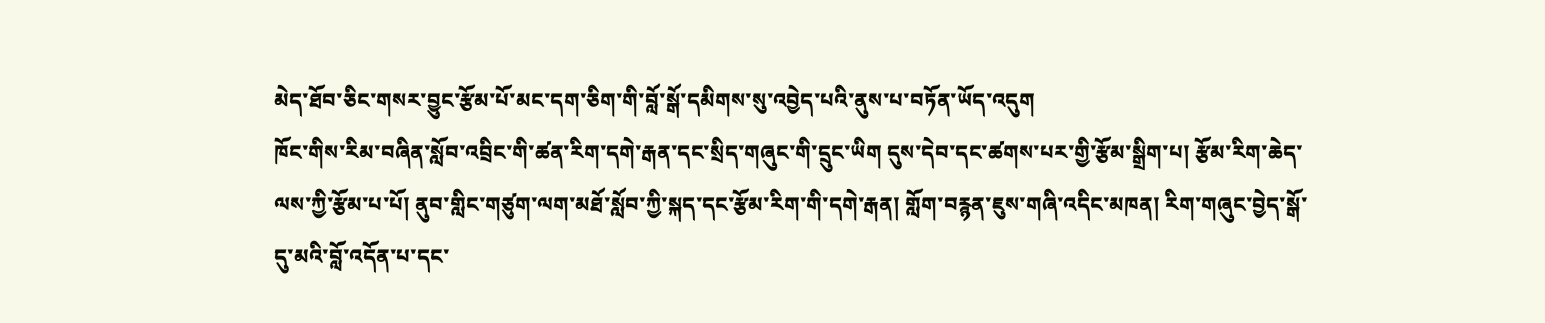མེད་ཐོབ་ཅིང་གསར་བྱུང་རྩོམ་པོ་མང་དག་ཅིག་གི་བློ་སྒོ་དམིགས་སུ་འབྱེད་པའི་ནུས་པ་བཏོན་ཡོད་འདུག
ཁོང་གིས་རིམ་བཞིན་སློབ་འབྲིང་གི་ཚན་རིག་དགེ་རྒན་དང་སྲིད་གཞུང་གི་དྲུང་ཡིག དུས་དེབ་དང་ཚགས་པར་གྱི་རྩོམ་སྒྲིག་པ། རྩོམ་རིག་ཆེད་ལས་ཀྱི་རྩོམ་པ་པོ། ནུབ་གླིང་གཙུག་ལག་མཐོ་སློབ་ཀྱི་སྐད་དང་རྩོམ་རིག་གི་དགེ་རྒན། གློག་བརྙན་ཇུས་གཞི་འདིང་མཁན། རིག་གཞུང་བྱེད་སྒོ་དུ་མའི་བློ་འདོན་པ་དང་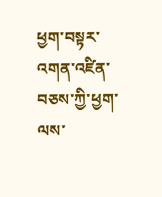ཕྱག་བསྟར་འགན་འཛིན་བཅས་ཀྱི་ཕྱག་ལས་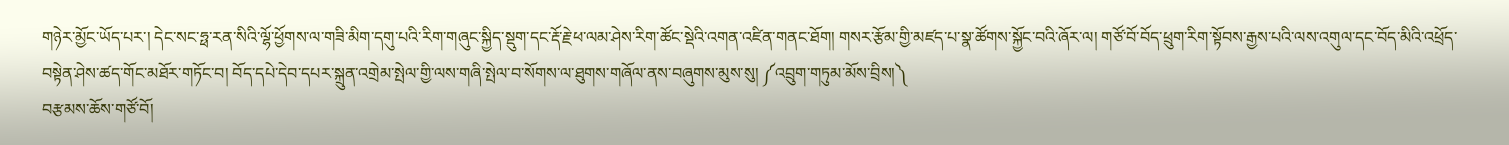གཉེར་མྱོང་ཡོད་པར་། དེང་སང་ཧྥ་རན་སིའི་ལྷོ་ཕྱོགས་ལ་གཟི་མིག་དགུ་པའི་རིག་གཞུང་སྐྱིད་སྡུག་དང་རྡོ་རྗེ་ཕ་ལམ་ཤེས་རིག་ཚོང་སྡེའི་འགན་འཛིན་གནང་ཐོག། གསར་རྩོམ་གྱི་མཛད་པ་སྣ་ཚོགས་སྐྱོང་བའི་ཞོར་ལ། གཙོ་བོ་བོད་ཕྲུག་རིག་སྟོབས་རྒྱས་པའི་ལས་འགུལ་དང་བོད་མིའི་འཕྲོད་བསྟེན་ཤེས་ཚད་གོང་མཐོར་གཏོང་བ། བོད་དཔེ་དེབ་དཔར་སྐྲུན་འགྲེམ་སྤེལ་གྱི་ལས་གཞི་སྤེལ་བ་སོགས་ལ་ཐུགས་གཞོལ་ནས་བཞུགས་མུས་སུ། ༼འབྲུག་གཏུམ་མོས་བྲིས།༽
བརྩམས་ཆོས་གཙོ་བོ།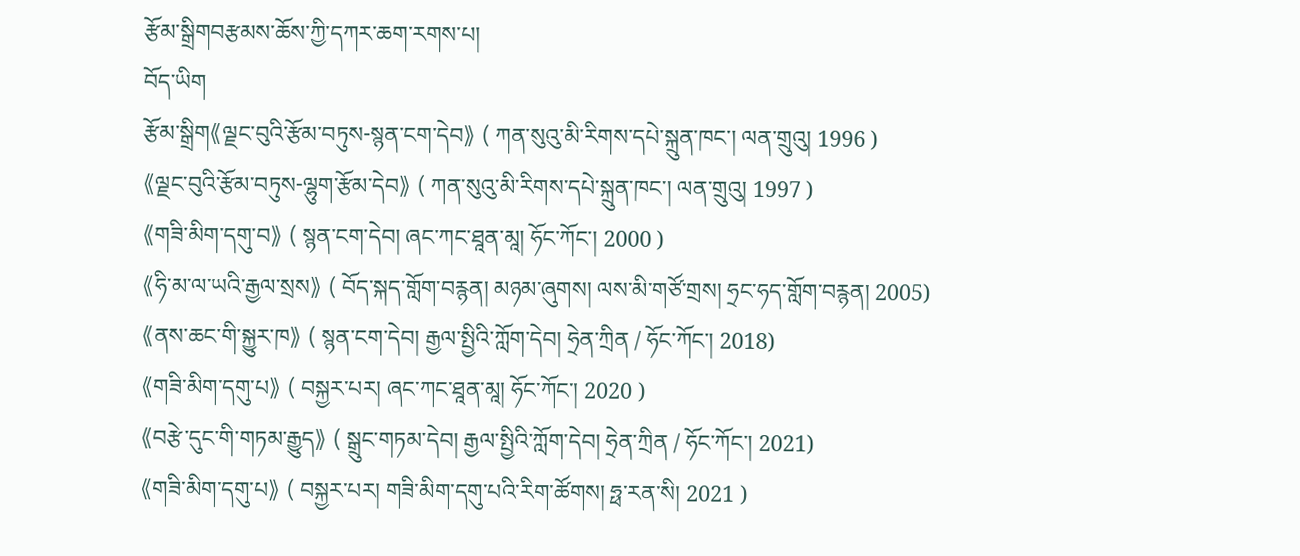རྩོམ་སྒྲིགབརྩམས་ཆོས་ཀྱི་དཀར་ཆག་རགས་པ།
བོད་ཡིག
རྩོམ་སྒྲིག《ལྗང་བུའི་རྩོམ་བཏུས-སྙན་ངག་དེབ》 ( ཀན་སུའུ་མི་རིགས་དཔེ་སྐྲུན་ཁང་། ལན་གྲུའུ། 1996 )
《ལྗང་བུའི་རྩོམ་བཏུས-ལྷུག་རྩོམ་དེབ》 ( ཀན་སུའུ་མི་རིགས་དཔེ་སྐྲུན་ཁང་། ལན་གྲུའུ། 1997 )
《གཟི་མིག་དགུ་བ》 ( སྙན་ངག་དེབ། ཞང་ཀང་ཐཱན་མཱ། ཧོང་ཀོང་། 2000 )
《ཧི་མ་ལ་ཡའི་རྒྱལ་སྲས》 ( བོད་སྐད་གློག་བརྙན། མཉམ་ཞུགས། ལས་མི་གཙོ་གྲས། ཧྲང་ཧད་གློག་བརྙན། 2005)
《ནས་ཆང་གི་སྐྱུར་ཁ》 ( སྙན་ངག་དེབ། རྒྱལ་སྤྱིའི་ཀློག་དེབ། ཧྲེན་ཀྲིན / ཧོང་ཀོང་། 2018)
《གཟི་མིག་དགུ་པ》 ( བསྐྱར་པར། ཞང་ཀང་ཐཱན་མཱ། ཧོང་ཀོང་། 2020 )
《བརྩེ་དུང་གི་གཏམ་རྒྱུད》 ( སྒྲུང་གཏམ་དེབ། རྒྱལ་སྤྱིའི་ཀློག་དེབ། ཧྲེན་ཀྲིན / ཧོང་ཀོང་། 2021)
《གཟི་མིག་དགུ་པ》 ( བསྐྱར་པར། གཟི་མིག་དགུ་པའི་རིག་ཚོགས། ཧྥ་རན་སི། 2021 )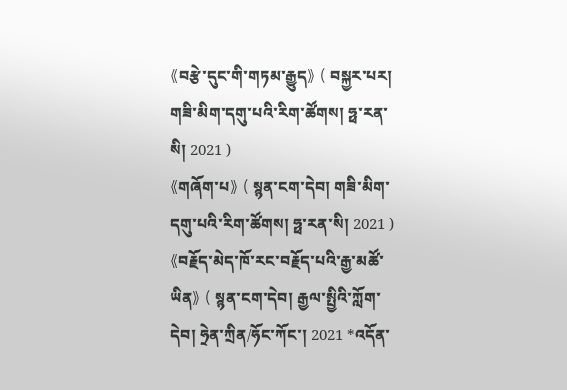《བརྩེ་དུང་གི་གཏམ་རྒྱུད》 ( བསྐྱར་པར། གཟི་མིག་དགུ་པའི་རིག་ཚོགས། ཧྥ་རན་སི། 2021 )
《གཞོག་པ》 ( སྙན་ངག་དེབ། གཟི་མིག་དགུ་པའི་རིག་ཚོགས། ཧྥ་རན་སི། 2021 )
《བརྗོད་མེད་ཁོ་རང་བརྗོད་པའི་རྒྱ་མཚོ་ཡིན》 ( སྙན་ངག་དེབ། རྒྱལ་སྤྱིའི་ཀློག་དེབ། ཧྲེན་ཀྲིན/ཧོང་ཀོང་། 2021 *འདོན་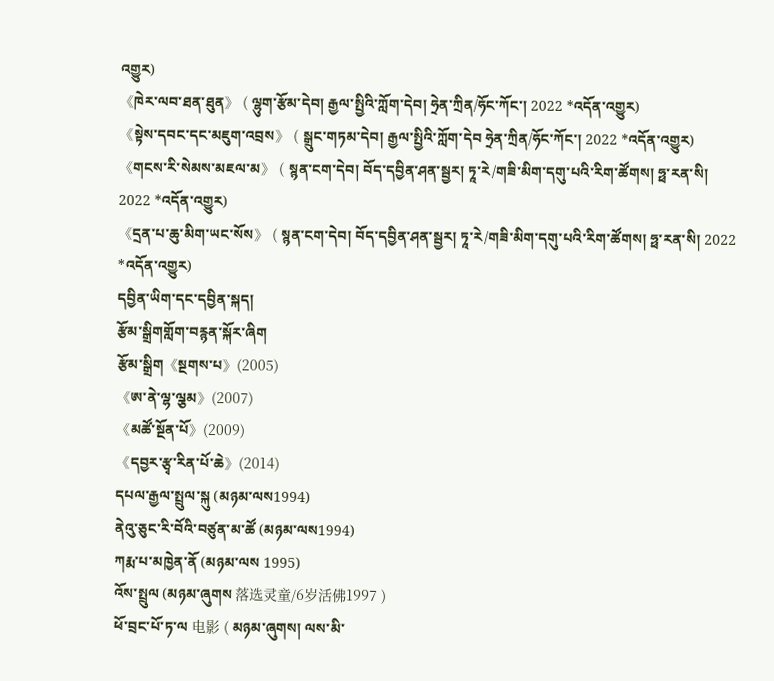འགྱུར)
《ཁེར་ལབ་ཐན་ཐུན》 ( ལྷུག་རྩོམ་དེབ། རྒྱལ་སྤྱིའི་ཀློག་དེབ། ཧྲེན་ཀྲིན/ཧོང་ཀོང་། 2022 *འདོན་འགྱུར)
《སྟེས་དབང་དང་མཇུག་འབྲས》 ( སྒྲུང་གཏམ་དེབ། རྒྱལ་སྤྱིའི་ཀློག་དེབ ཧྲེན་ཀྲིན/ཧོང་ཀོང་། 2022 *འདོན་འགྱུར)
《གངས་རི་སེམས་མཇལ་མ》 ( སྙན་ངག་དེབ། བོད་དབྱིན་ཤན་སྦྱར། ཏཱ་རེ/གཟི་མིག་དགུ་པའི་རིག་ཚོགས། ཧྥ་རན་སི། 2022 *འདོན་འགྱུར)
《དྲན་པ་ཆུ་མིག་ཡང་སོས》 ( སྙན་ངག་དེབ། བོད་དབྱིན་ཤན་སྦྱར། ཏཱ་རེ/གཟི་མིག་དགུ་པའི་རིག་ཚོགས། ཧྥ་རན་སི། 2022 *འདོན་འགྱུར)
དབྱིན་ཡིག་དང་དབྱིན་སྐད།
རྩོམ་སྒྲིགགློག་བརྙན་སྐོར་ཞིག
རྩོམ་སྒྲིག《སྔགས་པ》(2005)
《ཨ་ནེ་ལྷ་ལྕམ》(2007)
《མཚོ་སྔོན་པོ》(2009)
《དབྱར་རྩྭ་རིན་པོ་ཆེ》(2014)
དཔལ་རྒྱལ་སྤྲུལ་སྐུ (མཉམ་ལས1994)
ནེའུ་ཅུང་རི་བོའི་བཙུན་མ་ཚོ (མཉམ་ལས1994)
ཀརྨ་པ་མཁྱེན་ནོ (མཉམ་ལས 1995)
འོས་སྤྲུལ (མཉམ་ཞུགས 落选灵童/6岁活佛1997 )
ཕོ་བྲང་པོ་ཏ་ལ 电影 ( མཉམ་ཞུགས། ལས་མི་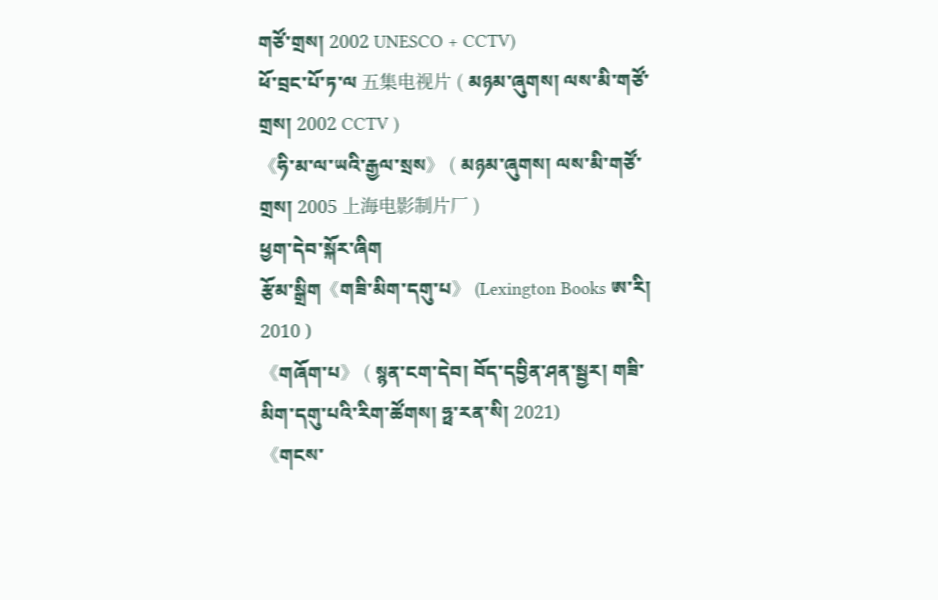གཙོ་གྲས། 2002 UNESCO + CCTV)
ཕོ་བྲང་པོ་ཏ་ལ 五集电视片 ( མཉམ་ཞུགས། ལས་མི་གཙོ་གྲས། 2002 CCTV )
《ཧི་མ་ལ་ཡའི་རྒྱལ་སྲས》 ( མཉམ་ཞུགས། ལས་མི་གཙོ་གྲས། 2005 上海电影制片厂 )
ཕྱག་དེབ་སྐོར་ཞིག
རྩོམ་སྒྲིག《གཟི་མིག་དགུ་པ》 (Lexington Books ཨ་རི། 2010 )
《གཞོག་པ》 ( སྙན་ངག་དེབ། བོད་དབྱིན་ཤན་སྦྱར། གཟི་མིག་དགུ་པའི་རིག་ཚོགས། ཧྥ་རན་སི། 2021)
《གངས་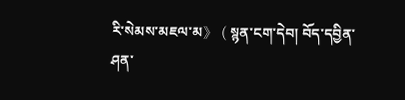རི་སེམས་མཇལ་མ》 ( སྙན་ངག་དེབ། བོད་དབྱིན་ཤན་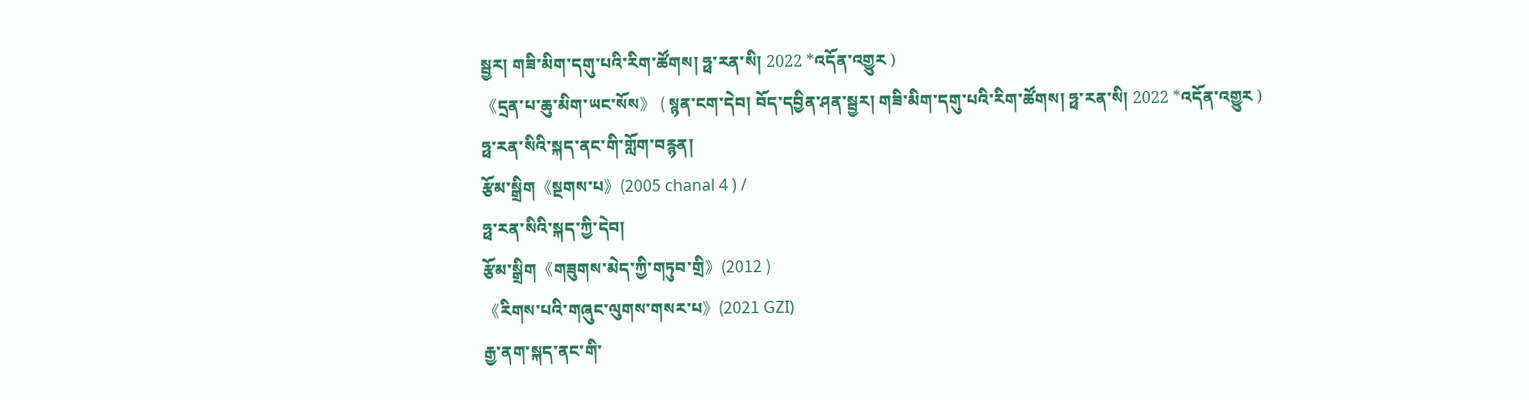སྦྱར། གཟི་མིག་དགུ་པའི་རིག་ཚོགས། ཧྥ་རན་སི། 2022 *འདོན་འགྱུར )
《དྲན་པ་ཆུ་མིག་ཡང་སོས》 ( སྙན་ངག་དེབ། བོད་དབྱིན་ཤན་སྦྱར། གཟི་མིག་དགུ་པའི་རིག་ཚོགས། ཧྥ་རན་སི། 2022 *འདོན་འགྱུར )
ཧྥ་རན་སིའི་སྐད་ནང་གི་གློག་བརྙན།
རྩོམ་སྒྲིག《སྔགས་པ》(2005 chanal 4 ) /
ཧྥ་རན་སིའི་སྐད་ཀྱི་དེབ།
རྩོམ་སྒྲིག《གཟུགས་མེད་ཀྱི་གཏུབ་གྲི》(2012 )
《རིགས་པའི་གཞུང་ལུགས་གསར་པ》(2021 GZI)
རྒྱ་ནག་སྐད་ནང་གི་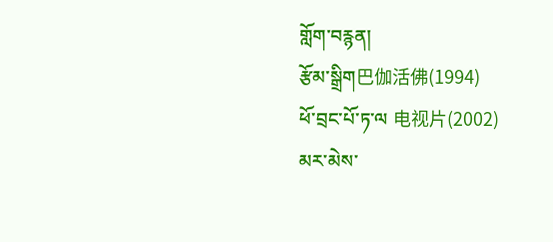གློག་བརྙན།
རྩོམ་སྒྲིག巴伽活佛(1994)
ཕོ་བྲང་པོ་ཏ་ལ 电视片(2002)
མར་མེས་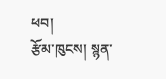ཕབ།
རྩོམ་ཁུངས། སྙན་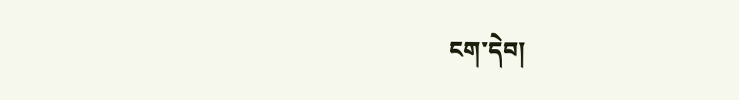ངག་དེབ།